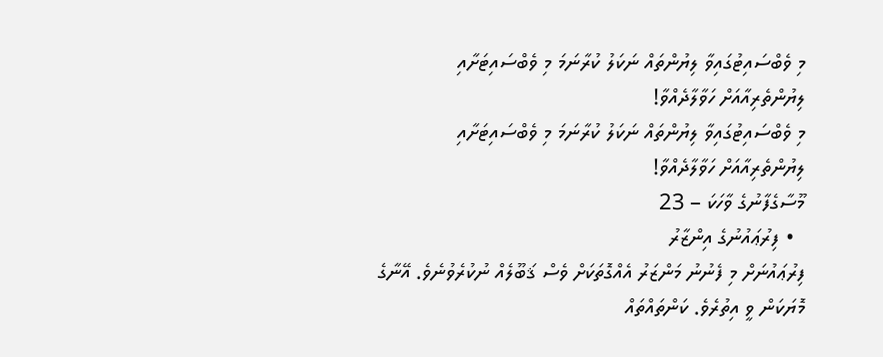މި ވެބްސައިޓުގައިވާ ލިޔުންތައް ނަކަލު ކުރާނަމަ މި ވެބްސައިޓަށާއި ލިޔުންތެރިއާއަށް ހަވާލާދެއްވާ!
މި ވެބްސައިޓުގައިވާ ލިޔުންތައް ނަކަލު ކުރާނަމަ މި ވެބްސައިޓަށާއި ލިޔުންތެރިއާއަށް ހަވާލާދެއްވާ!
މޫސާގެފާނުގެ ވާހަކަ – 23
  • ފިރުޢައުނުގެ އިންޒާރު
ފިރުޢައުނަށް މި ފެނުނު މަންޒަރު އެއްގޮތަކަށް ވެސް ޤަބޫލެއް ނުކުރެވުނެވެ. އޭނާގެ މޮޔަކަން ވީ އިތުރެވެ. ކަންތައްތައް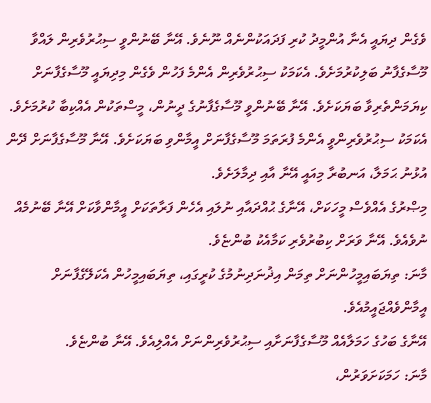ވެގެން ދިޔައީ އެނާ އުންމީދު ކުރި ފަދައަކުންނެއް ނޫނެވެ. އޭނާ ބޭނުންވީ ސިޙުރުވެރިން ލައްވާ މޫސާގެފާނު ބަލިކުރުމަށެވެ. އެކަމަކު ސިޙުރުވެރިން އެންމެ ފަހުން ވެގެން މިދިޔައީ މޫސާގެފާނަށް ކިޔަމަންތެރިވާ ބަޔަކަށެވެ. އޭނާ ބޭނުންވީ މޫސާގެފާނުގެ ދީނުން، މީސްތަކުން އެއްކިބާ ކުރުމަށެވެ. އެކަމަކު ސިޙުރުވެރިންވީ އެންމެ ފުރަތަމަ މޫސާގެފާނަށް އީމާންވި ބަޔަކަށެވެ. އޭނާ މޫސާގެފާނަށް ދޭން އުޅުނު ޙަމަލާ، އަނބުރާ މިއައީ އޭނާ އާއި ދިމާލަށެވެ.
މިޞްރުގެ އެއްވެސް މީހަކަށް، އޭނާގެ ޙުއްދައާއި ނުލައި އެހެން ފަރާތަކަށް އީމާންވާކަށް އޭނާ ބޭނުމެއް ނުވެއެވެ. އޭނާ ވަރަށް ކިބުރުވެރި ކަމާއެކު ބުންޏެވެ.
މާނަ: ތިޔަބައިމީހުންނަށް ތިމަން އިޛުނަދިނުމުގެ ކުރީގައި، ތިޔަބައިމީހުން އެކަލޭގެފާނަށް އީމާންވެއްޖައީމުއެވެ.
އޭނާގެ ބަހުގެ ހަމަލާއެއް މޫސާގެފާނަށާއި ސިޙުރުވެރިންނަށް އެއްލިއެވެ. އޭނާ ބުންޏެވެ.
މާނަ: ހަމަކަށަވަރުން،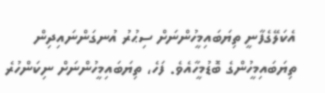އެކަލޭގެފާނީ ތިޔަބައިމީހުންނަށް ސިޙުރު އުނގަންނައިދިން ތިޔަބައިމީހުންގެ ބޮޑުމީހާއެވެ. ފަހެ، ތިޔަބައިމީހުންނަށް ނިކަންހުރެ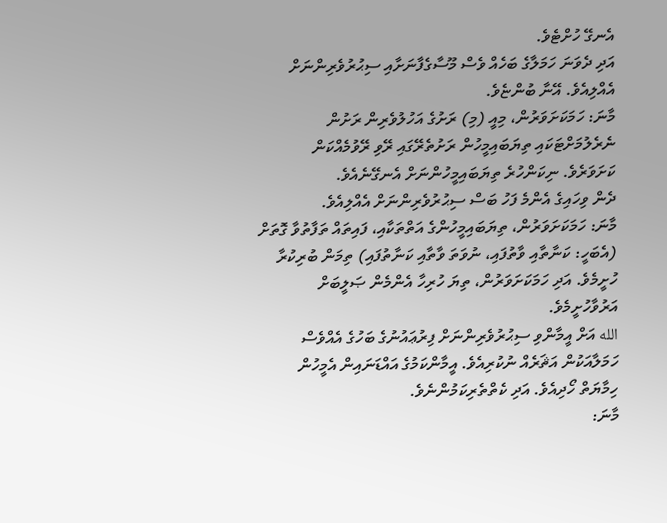އެނގޭ ހުށްޓެވެ.
އަދި ދެވަނަ ހަމަލާގެ ބަހެއް ވެސް މޫސާގެފާނަށާއި ސިޙުރުވެރިންނަށް އެއްލިއެވެ. އޭނާ ބުންޏެވެ.
މާނަ: ހަމަކަށަވަރުން، މިއީ (މި) ރަށުގެ އަހުލުވެރިން ރަށުން ނެރެލުމަށްޓަކައި ތިޔަބައިމީހުން ރަށުތެރޭގައި ރޭވި ރޭވުމެއްކަން ކަށަވަރެވެ. ނިކަންހުރެ ތިޔަބައިމީހުންނަށް އެނގޭނެއެވެ.
ދެން ވިހައިގެ އެންމެ ފަހު ބަސް ސިޙުރުވެރިންނަށް އެއްލިއެވެ.
މާނަ: ހަމަކަށަވަރުން، ތިޔަބައިމީހުންގެ އަތްތަކާއި، ފައިތައް ތަފާތުވާ ގޮތަށް (އެބަހީ: ކަނާތާއި ވާތުފައި، ނުވަތަ ވާތާއި ކަނާތުފައި) ތިމަން ބުރިކުރާ ހުށީމެވެ. އަދި ހަމަކަށަވަރުން، ތިޔަ ހުރިހާ އެންމެން ޞަލީބަށް އަރުވާހުށީމެވެ.
الله އަށް އީމާންވި ސިޙުރުވެރިންނަށް ފިރުޢައުނުގެ ބަހުގެ އެއްވެސް ހަމަލާއަކުން އަޘަރެއް ނުކުރިއެވެ. އީމާންކަމުގެ އައްޑަނައިން އެމީހުން ހިމާޔަތް ހޯދިއެވެ. އަދި ކެތްތެރިކަމުންނެވެ.
މާނަ: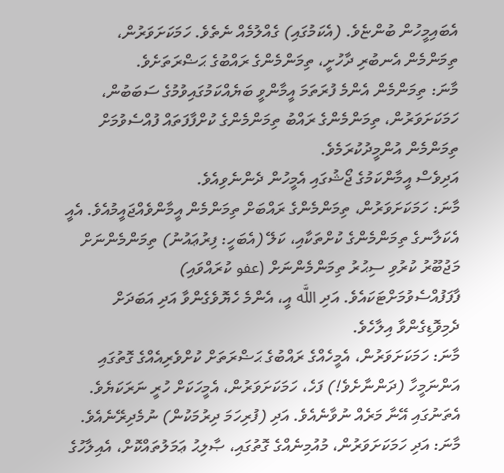އެބައިމީހުން ބުންޏެވެ. (އެކަމުގައި) ގެއްލުމެއް ނެތެވެ. ހަމަކަށަވަރުން، ތިމަންމެން އެނބުރި ދާހުށީ، ތިމަންމެންގެ ރައްބުގެ ޙަޟްރަތަށެވެ.
މާނަ: ތިމަންމެން އެންމެ ފުރަތަމަ އީމާންވީ ބަޔެއްކަމުގައިވުމުގެ ސަބަބުން، ހަމަކަށަވަރުން، ތިމަންމެންގެ ރައްބު ތިމަންމެންގެ ކުށްފާފަތައް ފުއްސެވުމަށް ތިމަންމެން އުންމީދުކުރަމެވެ.
އަދިވެސް އީމާންކަމުގެ ޖޯޝުގައި އެމީހުން ދެންނެވިއެވެ.
މާނަ: ހަމަކަށަވަރުން، ތިމަންމެންގެ ރައްބަށް ތިމަންމެން އީމާންވެއްޖައީމުއެވެ. އެއީ އެކަލާނގެ ތިމަންމެންގެ ކުށްތަކާއި، ކަލޭ (އެބަހީ: ފިރުޢައުނު) ތިމަންމެންނަށް މަޖުބޫރު ކުރުވި ސިޙުރު ތިމަންމެންނަށް (عفو ކުރައްވައި) ފާފަފުއްސެވުމަށްޓަކައެވެ. އަދި اللَّه އީ، އެންމެ ހެޔޮވެގެންވާ އަދި އަބަދަށް ދެމިވޮޑިގެންވާ އިލާހެވެ.
މާނަ: ހަމަކަށަވަރުން، އެމީހެއްގެ ރައްބުގެ ޙަޟްރަތަށް ކުށްވެރިއެއްގެ ގޮތުގައި އަންނަމީހާ (ދަންނާށެވެ!) ފަހެ، ހަމަކަށަވަރުން، އެމީހަކަށް ހުރީ ނަރަކަޔެވެ. އެތަނުގައި އޭނާ މަރެއް ނުވާނެއެވެ. އަދި (ފުރިހަމަ ދިރުމަކުން) ނުމެދިރޭނެއެވެ.
މާނަ: އަދި ހަމަކަށަވަރުން، މުއުމިނެއްގެ ގޮތުގައި، ޞާލިޙު ޢަމަލުތައްކޮށް، އެއިލާހުގެ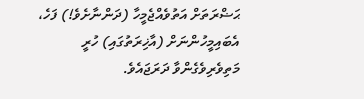ޙަޟްރަތަށް އަތުވެއްޖެމީހާ (ދަންނާށެވެ!) ފަހެ، އެބައިމީހުންނަށް (އާޚިރަތުގައި) ހުރީ މަތިވެރިވެގެންވާ ދަރަޖައެވެ.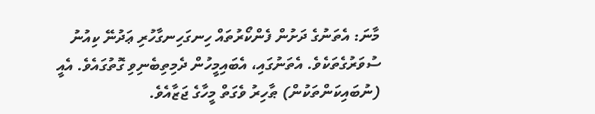މާނަ: އެތަނުގެ ދަށުން ފެންކޯރުތައް ހިނގަހިނގާހުރި ޢަދުނޭ ކިއުނު ސުވަރުގެތަކެވެ. އެތަނުގައި، އެބައިމީހުން ދެމިތިބެނިވި ގޮތުގައެވެ. އެއީ (ނުބައިކަންތަކުން) ޠާހިރު ވެގަތް މީހާގެ ޖަޒާއެވެ.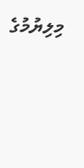މިލިޔުމުގެ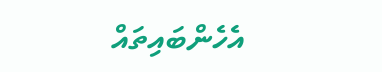އެހެންބައިތައް